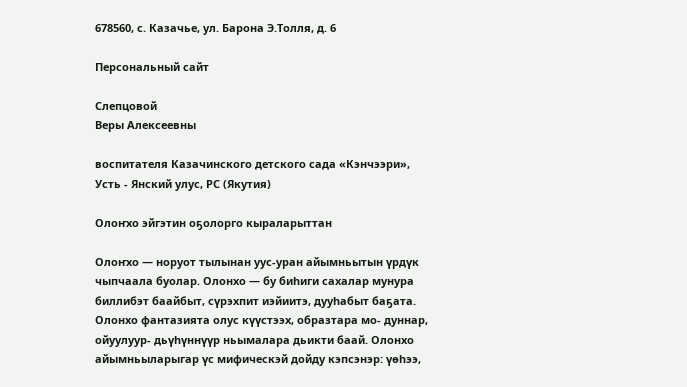678560, с. Казачье, ул. Барона Э.Толля, д. 6

Персональный сайт

Слепцовой
Веры Алексеевны

воспитателя Казачинского детского сада «Кэнчээри»,
Усть - Янский улус, РС (Якутия)

Олоҥхо эйгэтин оҕолорго кыраларыттан

Олоҥхо — норуот тылынан уус-уран айымньытын үрдүк чыпчаала буолар. Олонхо — бу биһиги сахалар мунура биллибэт баайбыт, сүрэхпит иэйиитэ, дууһабыт баҕата. Олонхо фантазията олус күүстээх, образтара мо- дуннар, ойуулуур- дьүһүннүүр ньымалара дьикти баай. Олонхо айымньыларыгар үс мифическэй дойду кэпсэнэр: үөһээ,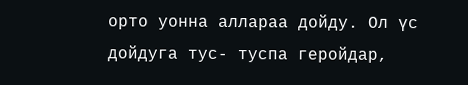орто уонна аллараа дойду. Ол үс дойдуга тус- туспа геройдар,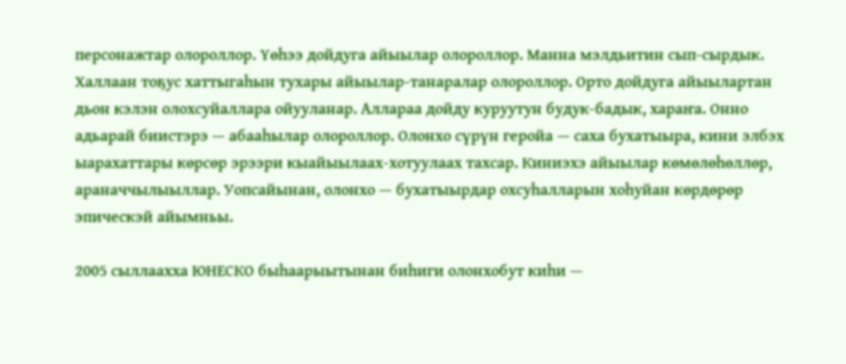персонажтар олороллор. Үөһээ дойдуга айыылар олороллор. Манна мэлдьитин сып-сырдык. Халлаан тоҕус хаттыгаһын тухары айыылар-танаралар олороллор. Орто дойдуга айыылартан дьон кэлэн олохсуйаллара ойууланар. Аллараа дойду куруутун будук-бадык, хараҥа. Онно адьарай биистэрэ — абааһылар олороллор. Олонхо сүрүн геройа — саха бухатыыра, кини элбэх ыарахаттары көрсөр эрээри кыайыылаах-хотуулаах тахсар. Киниэхэ айыылар көмөлөһөллөр, араначчылыыллар. Уопсайынан, олонхо — бухатыырдар охсуһалларын хоһуйан көрдөрөр эпическэй айымньы.

2005 сыллаахха ЮНЕСКО быһаарыытынан биһиги олонхобут киһи —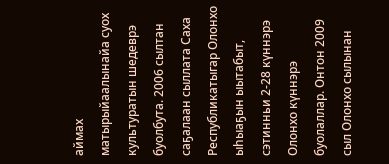аймах матырыйаалынайа суох культуратын шедеврэ буолбута. 2006 сылтан саҕалаан сыллата Саха Республикатыгар Олонхо ыһыаҕын ыытабыт, сэтинньи 2-28 күннэрэ Олонхо күннэрэ буолаллар. Онтон 2009 сыл Олонхо сылынан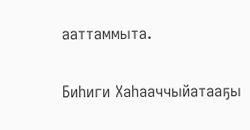ааттаммыта.

Биһиги Хаһааччыйатааҕы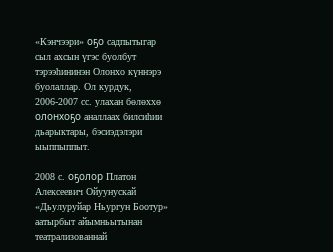«Кэнчээри» оҕо садпытыгар сыл ахсын үгэс буолбут тэрээһининэн Олонхо күннэрэ буолаллар. Ол курдук, 2006-2007 сс. улахан бөлөххө олонхоҕо аналлаах билсиһии дьарыктары, бэсиэдэлэри ыыппыппыт.

2008 с. оҕолор Платон Алексеевич Ойуунускай «Дьулуруйар Ньургун Боотур» аатырбыт айымньытынан театрализованнай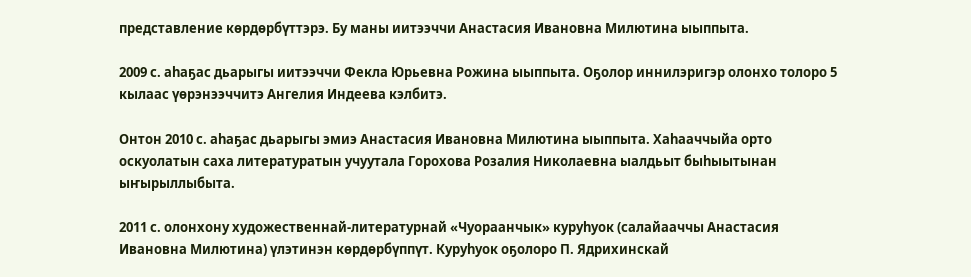представление көрдөрбүттэрэ. Бу маны иитээччи Анастасия Ивановна Милютина ыыппыта.

2009 с. аһаҕас дьарыгы иитээччи Фекла Юрьевна Рожина ыыппыта. Оҕолор иннилэригэр олонхо толоро 5 кылаас үөрэнээччитэ Ангелия Индеева кэлбитэ.

Онтон 2010 с. аһаҕас дьарыгы эмиэ Анастасия Ивановна Милютина ыыппыта. Хаһааччыйа орто оскуолатын саха литературатын учуутала Горохова Розалия Николаевна ыалдьыт быһыытынан ыҥырыллыбыта.

2011 с. олонхону художественнай-литературнай «Чуораанчык» куруһуок (салайааччы Анастасия Ивановна Милютина) үлэтинэн көрдөрбүппүт. Куруһуок оҕолоро П. Ядрихинскай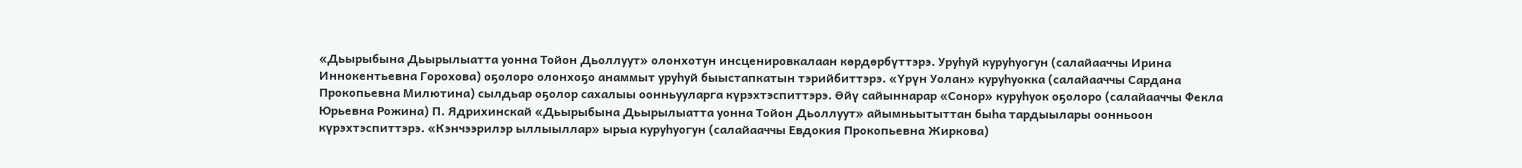«Дьырыбына Дьырылыатта уонна Тойон Дьоллуут» олонхотун инсценировкалаан көрдөрбүттэрэ. Уруһуй куруһуогун (салайааччы Ирина Иннокентьевна Горохова) оҕолоро олонхоҕо анаммыт уруһуй быыстапкатын тэрийбиттэрэ. «Үрүн Уолан» куруһуокка (салайааччы Сардана Прокопьевна Милютина) сылдьар оҕолор сахалыы оонньууларга күрэхтэспиттэрэ. Өйү сайыннарар «Сонор» куруһуок оҕолоро (салайааччы Фекла Юрьевна Рожина) П. Ядрихинскай «Дьырыбына Дьырылыатта уонна Тойон Дьоллуут» айымньытыттан быһа тардыылары оонньоон күрэхтэспиттэрэ. «Кэнчээрилэр ыллыыллар» ырыа куруһуогун (салайааччы Евдокия Прокопьевна Жиркова)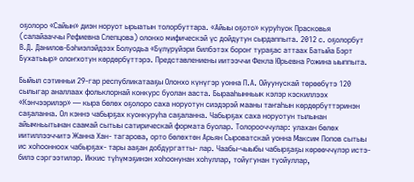оҕолоро «Сайын» диэн норуот ырыатын толорбуттара. «Айыы оҕото» куруһуок Прасковья (салайааччы Рефиевна Слепцова) олонхо мифическэй үс дойдутун сырдаппыта. 2012 с. оҕолорбут В.Д. Данилов-Бэһиэлэйдээх Болуодьа «Бүлүрүйэри билбэтэх бороҥ тураҕас аттаах Батыйа Бэрт Бухатыыр» олоҥхотун көрдөрбүттэрэ. Представлениены иитээччи Фекла Юрьевна Рожина ыыппыта.

Быйыл сэтинньи 29-гар республикатааҕы Олонхо күнүгэр уонна П.А. Ойуунускай төрөөбүтэ 120 сылыгар аналлаах фольклорнай конкурс буолан ааста. Бырааһынньык кэлэр кэскиллээх «Кэнчээрилэр» — кыра бөлөх оҕолоро саха норуотун сиэдэрэй мааны таҥаһын көрдөрбүттэринэн саҕаланна. Ол кэннэ чабырҕах куонкуруһа саҕаланна. Чабырҕах саха норуотун тылынан айымньытынан саамай сытыы сатирическай формата буолар. Толорооччулар: улахан бөлөх иитиллээччитэ Жанна Хан- тагарова, орто бөлөхтөн Арьян Сыроватскай уонна Максим Попов сытыы ис хоһоонноох чабырҕах- тары ааҕан добдургатты- лар. Чаабы-чыыбы чабырҕаҕы көрөөччүлэр истэ-билэ сэргээтилэр. Иккис түһүмэҕинэн хоһоонунан хоһуллар, тойугунан туойуллар,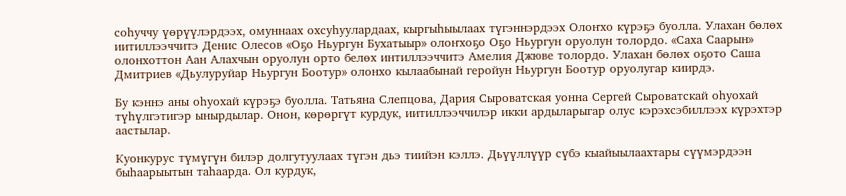соһуччу үөрүүлэрдээх, омуннаах охсуһуулардаах, кыргыһыылаах түгэннэрдээх Олоҥхо күрэҕэ буолла. Улахан бөлөх иитиллээччитэ Денис Олесов «Оҕо Ньургун Бухатыыр» олоҥхоҕо Оҕо Ньургун оруолун толордо. «Саха Саарын» олонхоттон Аан Алахчын оруолун орто белөх интиллээччитэ Амелия Джюве толордо. Улахан бөлөх оҕото Саша Дмитриев «Дьулуруйар Ньургун Боотур» олонхо кылаабынай геройун Ньургун Боотур оруолугар киирдэ.

Бу кэннэ аны оһуохай күрэҕэ буолла. Татьяна Слепцова, Дария Сыроватская уонна Сергей Сыроватскай оһуохай түһүлгэтигэр ынырдылар. Онон, көрөргүт курдук, иитиллээччилэр икки ардыларыгар олус кэрэхсэбиллээх күрэхтэр аастылар.

Куонкурус түмүгүн билэр долгутуулаах түгэн дьэ тиийэн кэллэ. Дьүүллүүр сүбэ кыайыылаахтары сүүмэрдээн быһаарыытын таһаарда. Ол курдук,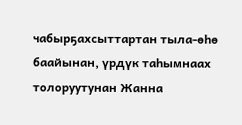чабырҕахсыттартан тыла-өһө баайынан, үрдүк таһымнаах толоруутунан Жанна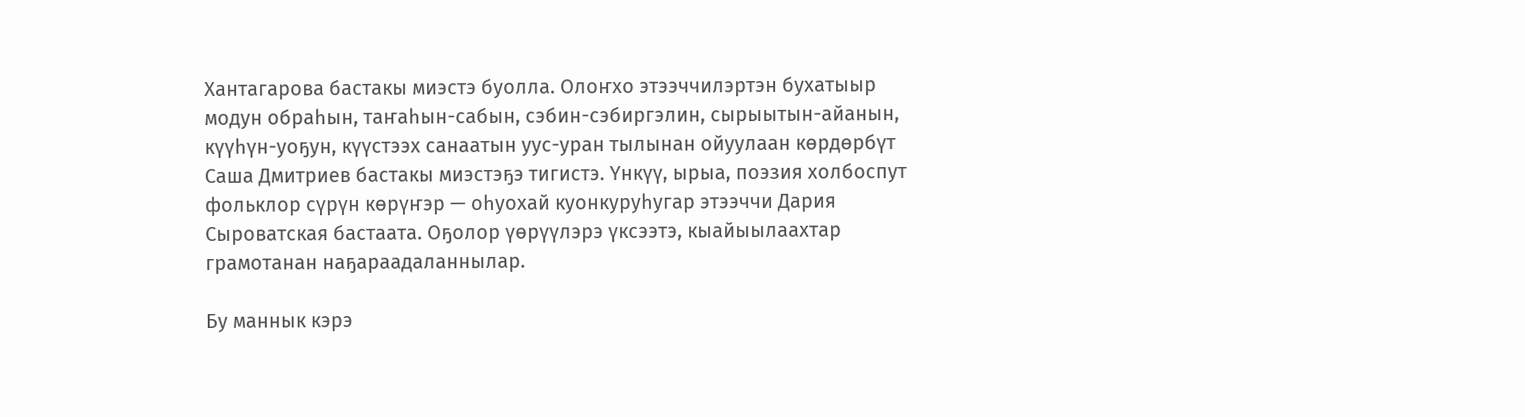Хантагарова бастакы миэстэ буолла. Олоҥхо этээччилэртэн бухатыыр модун обраһын, таҥаһын-сабын, сэбин-сэбиргэлин, сырыытын-айанын, күүһүн-уоҕун, күүстээх санаатын уус-уран тылынан ойуулаан көрдөрбүт Саша Дмитриев бастакы миэстэҕэ тигистэ. Үнкүү, ырыа, поэзия холбоспут фольклор сүрүн көрүҥэр — оһуохай куонкуруһугар этээччи Дария Сыроватская бастаата. Оҕолор үөрүүлэрэ үксээтэ, кыайыылаахтар грамотанан наҕараадаланнылар.

Бу маннык кэрэ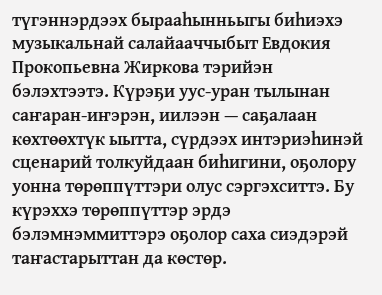түгэннэрдээх бырааһынньыгы биһиэхэ музыкальнай салайааччыбыт Евдокия Прокопьевна Жиркова тэрийэн бэлэхтээтэ. Күрэҕи уус-уран тылынан саҥаран-иҥэрэн, иилээн — саҕалаан көхтөөхтүк ыытта, сүрдээх интэриэһинэй сценарий толкуйдаан биһигини, оҕолору уонна төрөппүттэри олус сэргэхситтэ. Бу күрэххэ төрөппүттэр эрдэ бэлэмнэммиттэрэ оҕолор саха сиэдэрэй таҥастарыттан да көстөр.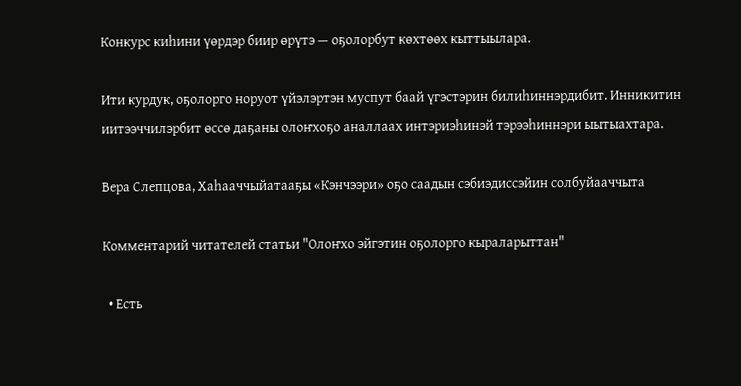Конкурс киһини үөрдэр биир өрүтэ — оҕолорбут көхтөөх кыттыылара.

Ити курдук, оҕолорго норуот үйэлэртэн муспут баай үгэстэрин билиһиннэрдибит. Инникитин иитээччилэрбит өссө даҕаны олоҥхоҕо аналлаах интэриэһинэй тэрээһиннэри ыытыахтара.

Вера Слепцова, Хаһааччыйатааҕы «Кэнчээри» оҕо саадын сэбиэдиссэйин солбуйааччыта

Комментарий читателей статьи "Олоҥхо эйгэтин оҕолорго кыраларыттан"

  • Есть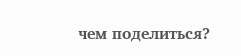чем поделиться?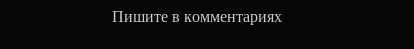Пишите в комментариях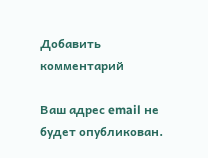Добавить комментарий

Ваш адрес email не будет опубликован.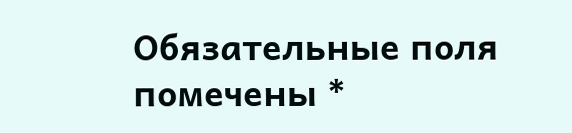Обязательные поля помечены *